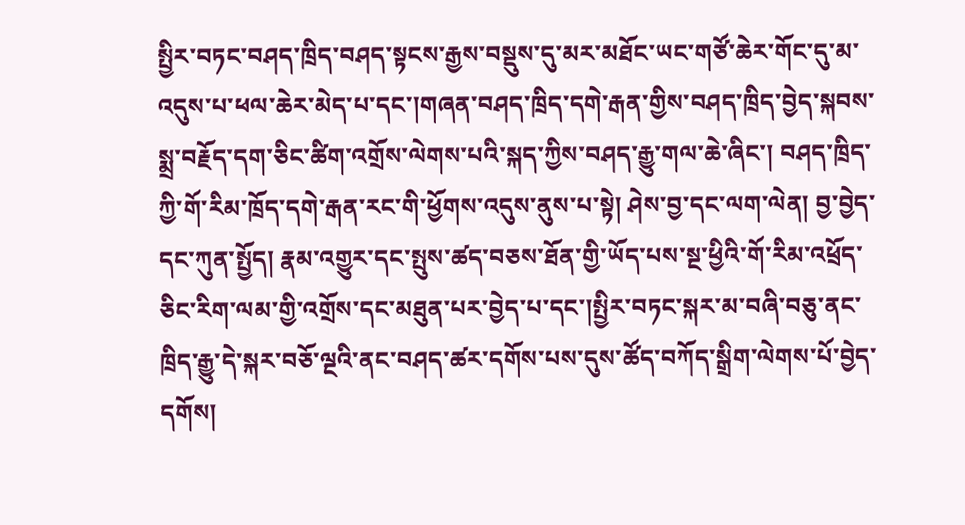སྤྱིར་བཏང་བཤད་ཁྲིད་བཤད་སྟངས་རྒྱས་བསྡུས་དུ་མར་མཐོང་ཡང་གཙོ་ཆེར་གོང་དུ་མ་འདུས་པ་ཕལ་ཆེར་མེད་པ་དང་།གཞན་བཤད་ཁྲིད་དགེ་རྒན་གྱིས་བཤད་ཁྲིད་བྱེད་སྐབས་སྨྲ་བརྗོད་དག་ཅིང་ཚིག་འགྲོས་ལེགས་པའི་སྐད་ཀྱིས་བཤད་རྒྱུ་གལ་ཆེ་ཞིང་། བཤད་ཁྲིད་ཀྱི་གོ་རིམ་ཁྲོད་དགེ་རྒན་རང་གི་ཕྱོགས་འདུས་ནུས་པ་སྟེ། ཤེས་བྱ་དང་ལག་ལེན། བྱ་བྱེད་དང་ཀུན་སྤྱོད། རྣམ་འགྱུར་དང་སྤུས་ཚད་བཅས་ཐོན་གྱི་ཡོད་པས་སྔ་ཕྱིའི་གོ་རིམ་འཕྲོད་ཅིང་རིག་ལམ་གྱི་འགྲོས་དང་མཐུན་པར་བྱེད་པ་དང་།སྤྱིར་བཏང་སྐར་མ་བཞི་བཅུ་ནང་ཁྲིད་རྒྱུ་དེ་སྐར་བཅོ་ལྔའི་ནང་བཤད་ཚར་དགོས་པས་དུས་ཚོད་བཀོད་སྒྲིག་ལེགས་པོ་བྱེད་དགོས།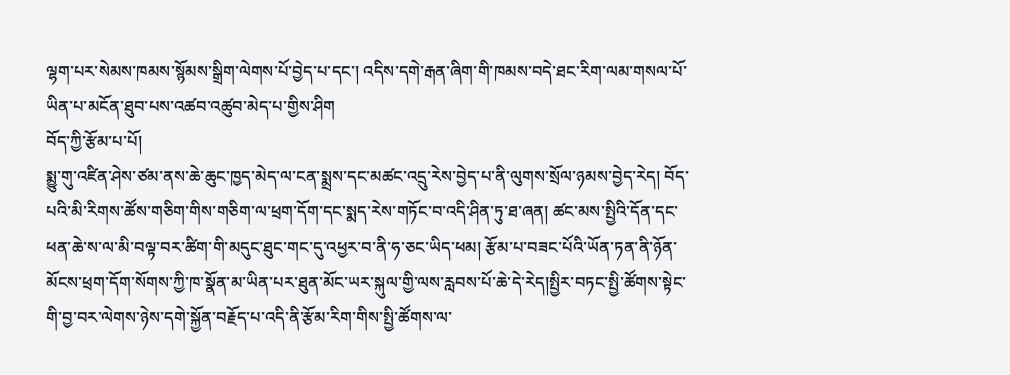ལྷག་པར་སེམས་ཁམས་སྙོམས་སྒྲིག་ལེགས་པོ་བྱེད་པ་དང་། འདིས་དགེ་རྒན་ཞིག་གི་ཁམས་བདེ་ཐང་རིག་ལམ་གསལ་པོ་ཡིན་པ་མངོན་ཐུབ་པས་འཚབ་འཚུབ་མེད་པ་གྱིས་ཤིག
བོད་ཀྱི་རྩོམ་པ་པོ།
སྨྱུ་གུ་འཛིན་ཤེས་ཙམ་ནས་ཆེ་ཆུང་ཁྱད་མེད་ལ་ངན་སྨྲས་དང་མཚང་འདྲུ་རེས་བྱེད་པ་ནི་ལུགས་སྲོལ་ཉམས་བྱེད་རེད། བོད་པའི་མི་རིགས་ཚོས་གཅིག་གིས་གཅིག་ལ་ཕྲག་དོག་དང་སྨད་རེས་གཏོང་བ་འདི་ཤིན་ཏུ་ཐ་ཞན། ཚང་མས་སྤྱིའི་དོན་དང་ཕན་ཆེ་ས་ལ་མི་བལྟ་བར་ཚིག་གི་མདུང་ཐུང་གང་དུ་འཕྱར་བ་ནི་ཧ་ཅང་ཡིད་ཕམ། རྩོམ་པ་བཟང་པོའི་ཡོན་ཏན་ནི་ཉོན་མོངས་ཕྲག་དོག་སོགས་ཀྱི་ཁ་སྣོན་མ་ཡིན་པར་ཐུན་མོང་ཡར་སྐུལ་གྱི་ལས་རླབས་པོ་ཆེ་དེ་རེད།སྤྱིར་བཏང་སྤྱི་ཚོགས་སྟེང་གི་བྱ་བར་ལེགས་ཉེས་དགེ་སྐྱོན་བརྗོད་པ་འདི་ནི་རྩོམ་རིག་གིས་སྤྱི་ཚོགས་ལ་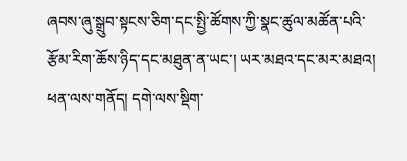ཞབས་ཞུ་སྒྲུབ་སྟངས་ཅིག་དང་སྤྱི་ཚོགས་ཀྱི་སྣང་ཚུལ་མཚོན་པའི་རྩོམ་རིག་ཆོས་ཉིད་དང་མཐུན་ན་ཡང་། ཡར་མཐའ་དང་མར་མཐའ། ཕན་ལས་གནོད། དགེ་ལས་སྡིག་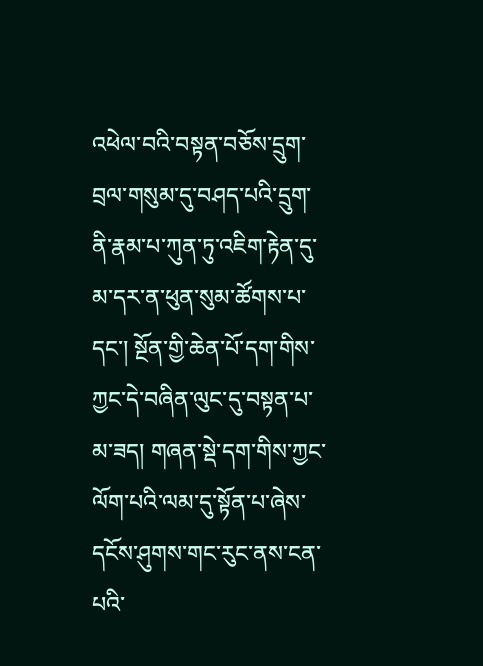འཕེལ་བའི་བསྟན་བཅོས་དྲུག་བྲལ་གསུམ་དུ་བཤད་པའི་དྲུག་ནི་རྣམ་པ་ཀུན་ཏུ་འཇིག་རྟེན་དུ་མ་དར་ན་ཕུན་སུམ་ཚོགས་པ་དང་། སྔོན་གྱི་ཆེན་པོ་དག་གིས་ཀྱང་དེ་བཞིན་ལུང་དུ་བསྟན་པ་མ་ཟད། གཞན་སྡེ་དག་གིས་ཀྱང་ལོག་པའི་ལམ་དུ་སྟོན་པ་ཞེས་དངོས་ཤུགས་གང་རུང་ནས་ངན་པའི་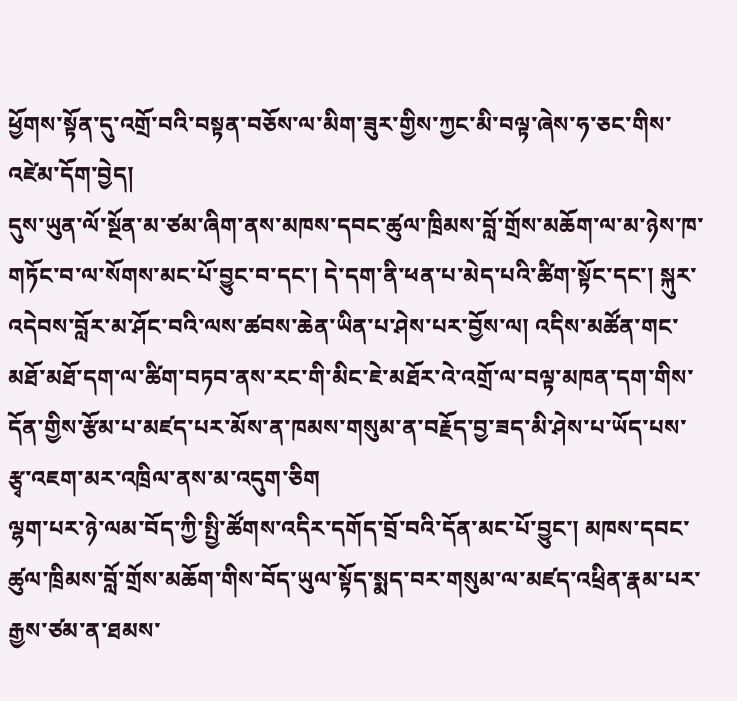ཕྱོགས་སྟོན་དུ་འགྲོ་བའི་བསྟན་བཅོས་ལ་མིག་ཟུར་གྱིས་ཀྱང་མི་བལྟ་ཞེས་ཧ་ཅང་གིས་འཛེམ་དོག་བྱེད།
དུས་ཡུན་ལོ་སྔོན་མ་ཙམ་ཞིག་ནས་མཁས་དབང་ཚུལ་ཁྲིམས་བློ་གྲོས་མཆོག་ལ་མ་ཉེས་ཁ་གཏོང་བ་ལ་སོགས་མང་པོ་བྱུང་བ་དང་། དེ་དག་ནི་ཕན་པ་མེད་པའི་ཚིག་སྟོང་དང་། སྐུར་འདེབས་བློར་མ་ཤོང་བའི་ལས་ཚབས་ཆེན་ཡིན་པ་ཤེས་པར་བྱོས་ལ། འདིས་མཚོན་གང་མཐོ་མཐོ་དག་ལ་ཚིག་བཏབ་ནས་རང་གི་མིང་ཇེ་མཐོར་འེ་འགྲོ་ལ་བལྟ་མཁན་དག་གིས་དོན་གྱིས་རྩོམ་པ་མཛད་པར་མོས་ན་ཁམས་གསུམ་ན་བརྗོད་བྱ་ཟད་མི་ཤེས་པ་ཡོད་པས་རྩྭ་འཇག་མར་འཁྲིལ་ནས་མ་འདུག་ཅིག
ལྷག་པར་ཉེ་ལམ་བོད་ཀྱི་སྤྱི་ཚོགས་འདིར་དགོད་བྲོ་བའི་དོན་མང་པོ་བྱུང་། མཁས་དབང་ཚུལ་ཁྲིམས་བློ་གྲོས་མཆོག་གིས་བོད་ཡུལ་སྟོད་སྨད་བར་གསུམ་ལ་མཛད་འཕྲིན་རྣམ་པར་རྒྱས་ཙམ་ན་ཐམས་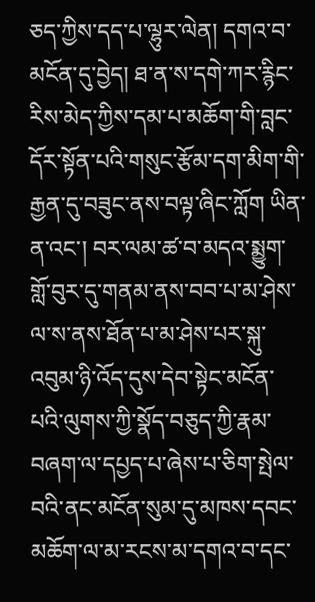ཅད་ཀྱིས་དད་པ་ལྷུར་ལེན། དགའ་བ་མངོན་དུ་བྱེད། ཐ་ན་ས་དགེ་ཀར་རྙིང་རིས་མེད་ཀྱིས་དམ་པ་མཆོག་གི་བླང་དོར་སྟོན་པའི་གསུང་རྩོམ་དག་མིག་གི་རྒྱན་དུ་བཟུང་ནས་བལྟ་ཞིང་ཀློག ཡིན་ན་འང་། བར་ལམ་ཚ་བ་མདའ་སྨྱུག་གློ་བུར་དུ་གནམ་ནས་བབ་པ་མ་ཤེས་ལ་ས་ནས་ཐོན་པ་མ་ཤེས་པར་སྐུ་འབུམ་ཉི་འོད་དུས་དེབ་སྟེང་མངོན་པའི་ལུགས་ཀྱི་སྣོད་བཅུད་ཀྱི་རྣམ་བཞག་ལ་དཔྱད་པ་ཞེས་པ་ཅིག་སྤེལ་བའི་ནང་མངོན་སུམ་དུ་མཁས་དབང་མཆོག་ལ་མ་རངས་མ་དགའ་བ་དང་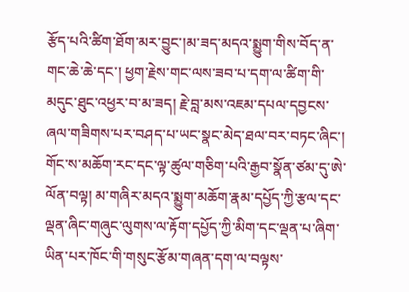རྩོད་པའི་ཚིག་ཐོག་མར་བྱུང་།མ་ཟད་མདའ་སྨྱུག་གིས་བོད་ན་གང་ཆེ་ཆེ་དང་། ཕྱག་རྗེས་གང་ལས་ཟབ་པ་དག་ལ་ཚིག་གི་མདུང་ཐུང་འཕྱར་བ་མ་ཟད། རྗེ་བླ་མས་འཇམ་དཔལ་དབྱངས་ཞལ་གཟིགས་པར་བཤད་པ་ཡང་སྣང་མེད་ཐལ་བར་བཏང་ཞིང་། གོང་ས་མཆོག་རང་དང་ལྟ་ཚུལ་གཅིག་པའི་རྒྱབ་སྣོན་ཙམ་དུ་ཨེ་ལོན་བལྟ། མ་གཞིར་མདའ་སྨྱུག་མཆོག་རྣམ་དཔྱོད་ཀྱི་རྩལ་དང་ལྡན་ཞིང་གཞུང་ལུགས་ལ་རྟོག་དཔྱོད་ཀྱི་མིག་དང་ལྡན་པ་ཞིག་ཡིན་པར་ཁོང་གི་གསུང་རྩོམ་གཞན་དག་ལ་བལྟས་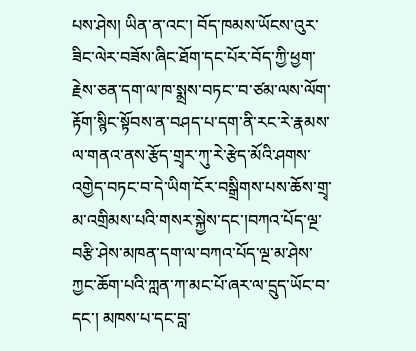པས་ཤེས། ཡིན་ན་འང་། བོད་ཁམས་ཡོངས་འུར་ཟིང་ལེར་བཟོས་ཞིང་ཐོག་དང་པོར་བོད་ཀྱི་ཕྱག་རྗེས་ཅན་དག་ལ་ཁ་སྨྲས་བཏང་་བ་ཙམ་ལས་ལོག་རྟོག་སྙིང་སྟོབས་ན་བཤད་པ་དག་ནི་རང་རེ་རྣམས་ལ་གནའ་ནས་རྩོད་གྲྭར་ཀུ་རེ་རྩེད་མོའི་ཤགས་འགྱེད་བཏང་བ་དེ་ཡིག་ངོར་བསྒྲིགས་པས་ཆོས་གྲྭ་མ་འགྲིམས་པའི་གསར་སྐྱེས་དང་།བཀའ་པོད་ལྔ་བརྩི་ཤེས་མཁན་དག་ལ་བཀའ་པོད་ལྔ་མ་ཤེས་ཀྱང་ཆོག་པའི་ཀླན་ཀ་མང་པོ་ཞར་ལ་དྲུད་ཡོང་བ་དང་། མཁས་པ་དང་བླ་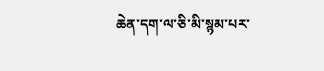ཆེན་དག་ལ་ཅི་མི་སྙམ་པར་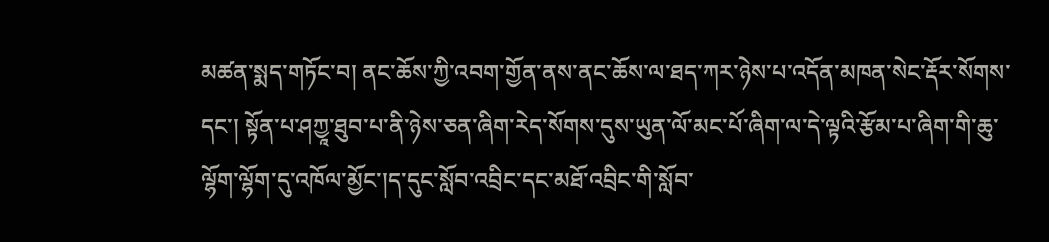མཚན་སྨད་གཏོང་བ། ནང་ཆོས་ཀྱི་འབག་གྱོན་ནས་ནང་ཆོས་ལ་ཐད་ཀར་ཉེས་པ་འདོན་མཁན་སེང་རྡོར་སོགས་དང་། སྟོན་པ་ཤཀྱཱ་ཐུབ་པ་ནི་ཉེས་ཅན་ཞིག་རེད་སོགས་དུས་ཡུན་ལོ་མང་པོ་ཞིག་ལ་དེ་ལྟའི་རྩོམ་པ་ཞིག་གི་ཆུ་ལྷོག་ལྷོག་དུ་འཁོལ་མྱོང་།ད་དུང་སློབ་འབྲིང་དང་མཐོ་འབྲིང་གི་སློབ་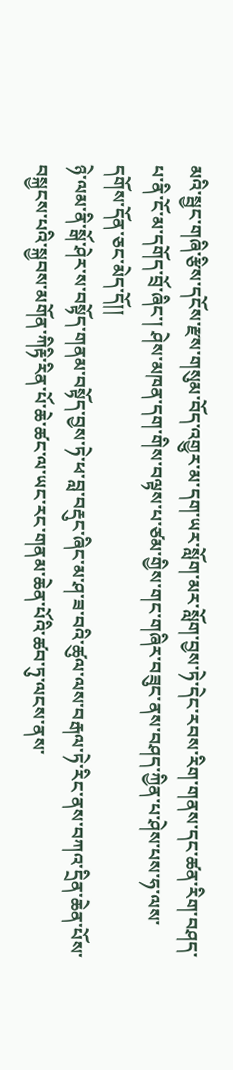མའི་སྦྱང་གཞི་རྩིས་དངོས་རྫས་གསུམ་བོད་འགྱུར་མ་དག་ཡར་སློག་མར་སློག་བྱས་ཏེ་དེང་རབས་རིག་གནས་དང་ཚན་རིག་བཤད་པ་ནི་ངོ་མ་དགོད་བྲོ་ཞིང་། ཤེས་མཁན་དག་གིས་བལྟས་པ་ཙམ་གྱིས་གང་གཞིར་བཟུང་ནས་བཤད་ཀྱིན་པ་ཤེས་པས་ཧ་ལས་དགོས་དོན་ཅང་མེད་དོ།།
ཉེ་ལམ་ནི་སྒོ་ཤེར་ས་བསྟོད་གནམ་བསྟོད་བྱས་ཏེ་ཕ་བླ་བརྡུང་ཞིང་མ་ཤ་ཟ་བའི་ཚུལ་ལས་བརྒལ་ཏེ་རིང་ནས་བཀའ་དྲིན་ཆེན་པོས་བསྐྱངས་པའི་སྐྱབས་མགོན་ཀིརྟི་རིན་པོ་ཆེ་ཚང་ལ་ཡང་རང་གནམ་ཆེན་པོའི་ཚབ་ཏུ་ལངས་ནས་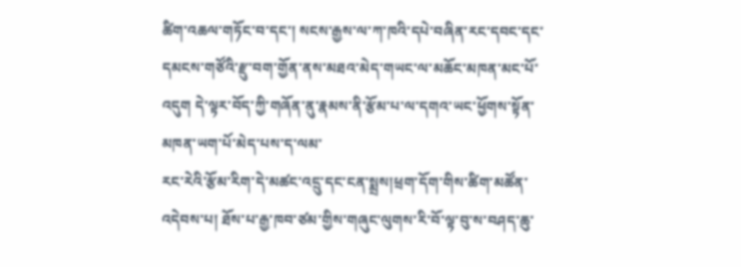ཚིག་འཆལ་གཏོང་བ་དང་། སངས་རྒྱས་ལ་ཀ་ཁའི་དཔེ་བཞིན་རང་དབང་དང་དམངས་གཙོའི་རྫུ་བག་གྱོན་ནས་མཐའ་མེད་གཡང་ལ་མཆོང་མཁན་མང་པོ་འདུག དེ་ལྟར་བོད་ཀྱི་གཞོན་ནུ་རྣམས་ནི་རྩོམ་པ་ལ་དགའ་ཡང་ཕྱོགས་སྟོན་མཁན་ཡག་པོ་མེད་པས་ད་ལམ་
རང་རེའི་རྩོམ་རིག་དེ་མཚང་འདྲུ་དང་ངན་སྨྲས།ཕྲག་དོག་གིས་ཚིག་མཚོན་འདེབས་པ། ཐོས་པ་རྒྱ་ཁབ་ཙམ་གྱིས་གཞུང་ལུགས་རི་བོ་ལྟ་བུ་ས་བཤད་ཆུ་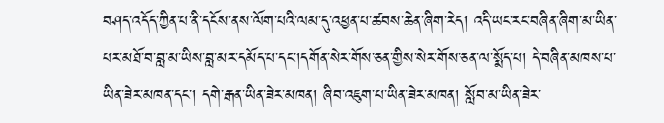བཤད་འདོད་ཀྱིན་པ་ནི་དངོས་ནས་ལོག་པའི་ལམ་དུ་འཕྱན་པ་ཚབས་ཆེན་ཞིག་རེད། འདི་ཡང་རང་བཞིན་ཞིག་མ་ཡིན་པར་མཐོ་བ་བླ་མ་ཡིས་བླ་མར་དམོད་པ་དང་།དགོན་སེར་གོས་ཅན་གྱིས་སེར་གོས་ཅན་ལ་སྨོད་པ། དེ་བཞིན་མཁས་པ་ཡིན་ཟེར་མཁན་དང་། དགེ་རྒན་ཡིན་ཟེར་མཁན། ཞིབ་འཇུག་པ་ཡིན་ཟེར་མཁན། སློབ་མ་ཡིན་ཟེར་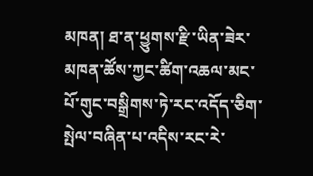མཁན། ཐ་ན་ཕྱུགས་རྫི་ཡིན་ཟེར་མཁན་ཚོས་ཀྱང་ཚིག་འཆལ་མང་པོ་གུང་བསྒྲིགས་ཏེ་རང་འདོད་ཅིག་སྤེལ་བཞིན་པ་འདིས་རང་རེ་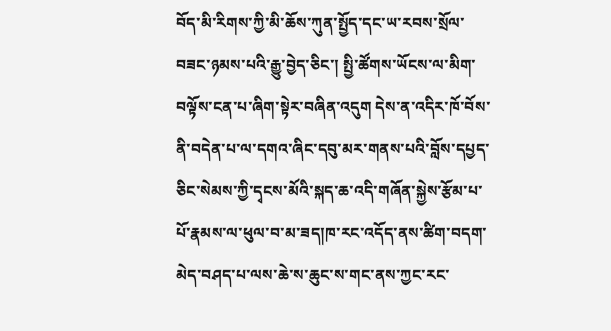བོད་མི་རིགས་ཀྱི་མི་ཆོས་ཀུན་སྤྱོད་དང་ཡ་རབས་སྲོལ་བཟང་ཉམས་པའི་རྒྱུ་བྱེད་ཅིང་། སྤྱི་ཚོགས་ཡོངས་ལ་མིག་བལྟོས་ངན་པ་ཞིག་སྟེར་བཞིན་འདུག དེས་ན་འདིར་ཁོ་བོས་ནི་བདེན་པ་ལ་དགའ་ཞིང་དབུ་མར་གནས་པའི་བློས་དཔྱད་ཅིང་སེམས་ཀྱི་དྭངས་མོའི་སྐད་ཆ་འདི་གཞོན་སྐྱེས་རྩོམ་པ་པོ་རྣམས་ལ་ཕུལ་བ་མ་ཟད།ཁ་རང་འདོད་ནས་ཚིག་བདག་མེད་བཤད་པ་ལས་ཆེ་ས་ཆུང་ས་གང་ནས་ཀྱང་རང་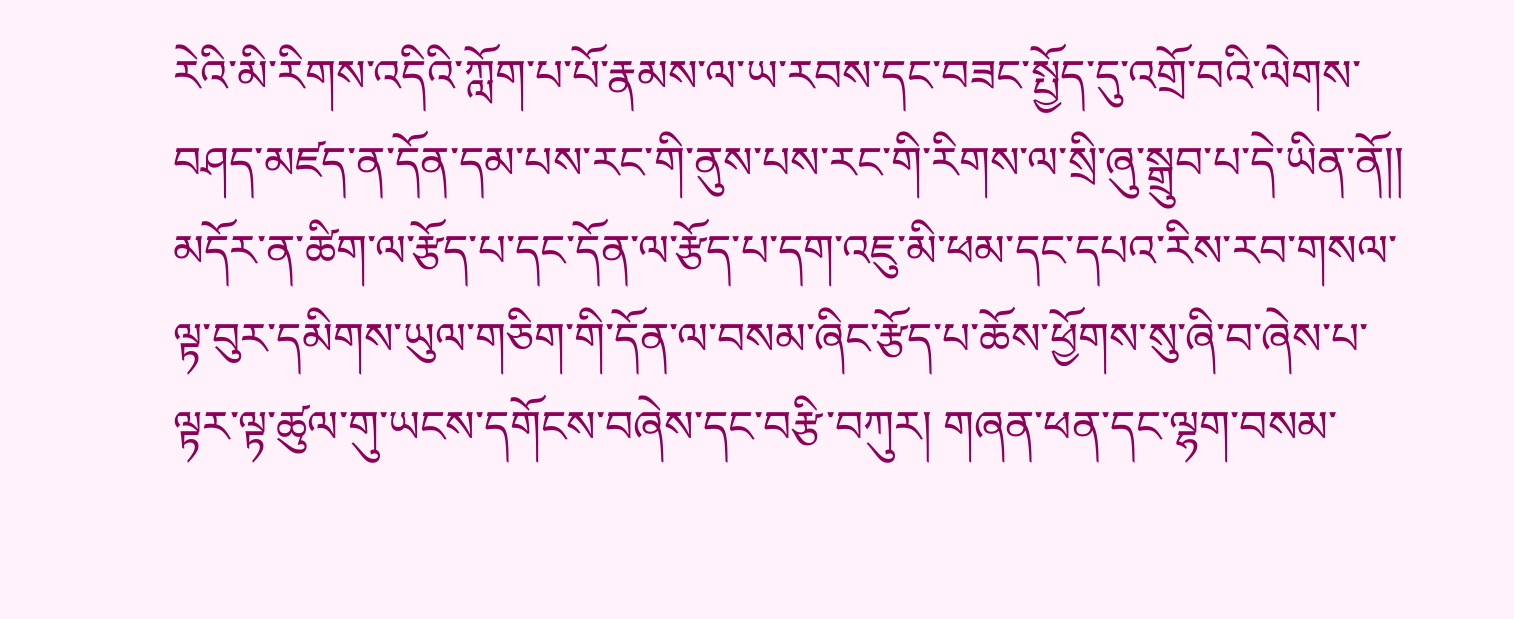རེའི་མི་རིགས་འདིའི་ཀློག་པ་པོ་རྣམས་ལ་ཡ་རབས་དང་བཟང་སྤྱོད་དུ་འགྲོ་བའི་ལེགས་བཤད་མཛད་ན་དོན་དམ་པས་རང་གི་ནུས་པས་རང་གི་རིགས་ལ་སྲི་ཞུ་སྒྲུབ་པ་དེ་ཡིན་ནོ།། མདོར་ན་ཚིག་ལ་རྩོད་པ་དང་དོན་ལ་རྩོད་པ་དག་འཇུ་མི་ཕམ་དང་དཔའ་རིས་རབ་གསལ་ལྟ་བུར་དམིགས་ཡུལ་གཅིག་གི་དོན་ལ་བསམ་ཞིང་རྩོད་པ་ཆོས་ཕྱོགས་སུ་ཞི་བ་ཞེས་པ་ལྟར་ལྟ་ཚུལ་གུ་ཡངས་དགོངས་བཞེས་དང་བརྩི་བཀུར། གཞན་ཕན་དང་ལྷག་བསམ་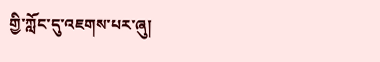གྱི་ཀློང་དུ་འཇགས་པར་ཞུ།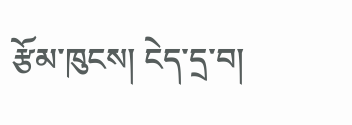རྩོམ་ཁུངས། ངེད་དྲ་བ།